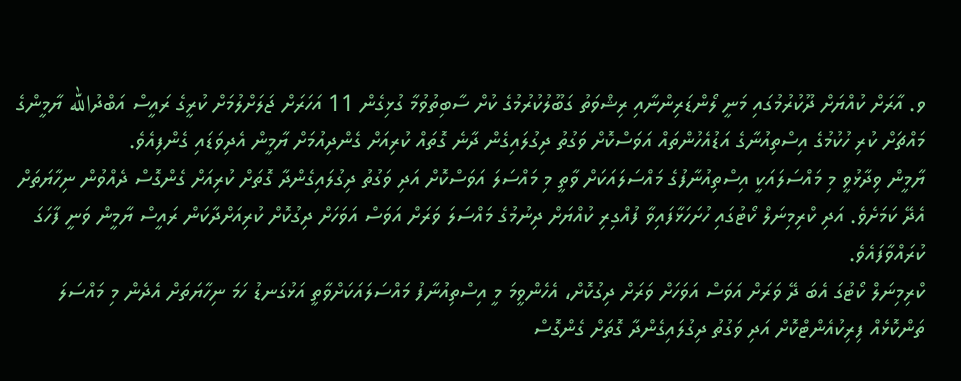ވ. އާރަށް ކުއްޔަށް ދޫކުރުމުގައި މަނީ ލޯންޑަރިންނާއި ރިޝްވަތު ގަބޫލުކުރުމުގެ ކުށް ސާބިތުވުމާ ގުޅިގެން 11 އަހަރަށް ޖަލަށްލުމަށް ކުރީގެ ރައީސް އަބްދުالله ޔާމީންގެ މައްޗަށް ކުރި ހުކުމުގެ އިސްތިއުނާގެ އަޑުއެހުންތައް އަވަސްކޮށް ވަގުތު ދިގުލައިގެން ދާނެ ގޮތައް ކުރިއަށް ގެންދިއުމަށް ޔާމީން އެދިވަޑައި ގެންފިއެވެ.
ޔާމީން ވިދާޅުވީ މި މައްސަލައަކީ އިސްތިއުނާފުގެ މައްސަލައަކަށް ވާތީ މި މައްސަލަ އަވަސްކޮށް އަދި ވަގުތު ދިގުލައިގެންދާ ގޮތަށް ކުރިއަށް ގެންގޮސް ދެއްވުން ނިހާޔަތަށް އެދޭ ކަމަށެވެ. އަދި ކްރިމިނަލް ކޯޓުގައި ހުށަހަޅާފައިވާ ފުއްގިރި ކުއްޔަށް ދިނުމުގެ މައްސަލަ ވަރަށް އަވަސް އަވަހަށް ދިގުކޮށް ކުރިއަށްދާކަން ރައީސް ޔާމީން ވަނީ ފާހަގަ ކުރައްވާފައެވެ.
ކްރިމިނަލް ކޯޓުގަ އެބަ ދޭ ވަރަށް އަވަސް އަވަހަށް ވަރަށް ދިގުކޮށް، އެހެންވީމަ މީ އިސްތިއުނާފު މައްސަލައަކަށްވާތީ އަޅުގަނޑު ހަމަ ނިހާޔަތަށް އެދެން މި މައްސަލަ ތަންކޮޅެއް ފިރިކުއެންޓްކޮށް އަދި ވަގުތު ދިގުލައިގެންދާ ގޮތަށް ގެންގޮސް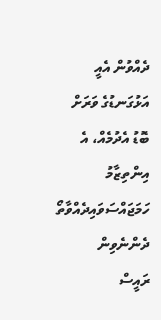ދެއްވުން އެއީ އަޅުގަނޑުގެ ވަރަށް ބޮޑު އެދުމެއް، އެ އިންތިޒާމު ހަމަޖައްސަވައިދެއްވާތޯ ދެންނެވިން
ރައީސް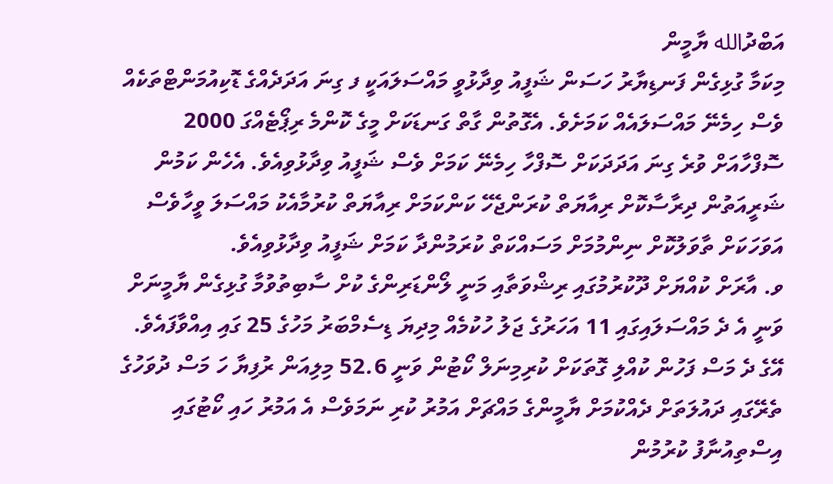އަބްދުالله ޔާމީން
މިކަމާ ގުޅިގެން ފަނޑިޔާރު ހަސަން ޝަފީއު ވިދާޅުވީ މައްސަލައަކީ ފ ގިނަ އަދަދެއްގެ ޑޮކިއުމަންޓްތަކެއް ވެސް ހިމެނޭ މައްސަލައެއް ކަމަށެވެ. އެގޮތުން ގާތް ގަނޑަކަށް މީގެ ކޮންމެ ރިޕޯޓެއްގަ 2000 ސޮފްހާއަށް ވުރެ ގިނަ އަދަދަކަށް ސޮފްހާ ހިމެނޭ ކަމަށް ވެސް ޝަފީއު ވިދާޅުވިއެވެ. އެހެން ކަމުން ޝަރީއަތުން ދިރާސާކޮށް ރިއާޔަތް ކުރަންޖެހޭ ކަންކަމަށް ރިއާޔަތް ކުރުމާއެކު މައްސަލަ ވީހާވެސް އަވަހަކަށް ތާވަލުކޮށް ނިންމުމަށް މަސައްކަތް ކުރަމުންދާ ކަމަށް ޝަފީއު ވިދާޅުވިއެވެ.
ވ. އާރަށް ކުއްޔަށް ދޫކުރުމުގައި ރިޝްވަތާއި މަނީ ލޯންޑަރިންގެ ކުށް ސާބިތުވުމާ ގުޅިގެން ޔާމީނަށް ވަނީ އެ ދެ މައްސަލައިގައި 11 އަހަރުގެ ޖަލު ހުކުމެއް މިދިޔަ ޑިސެމްބަރު މަހުގެ 25 ގައި އިއްވާފައެވެ. އޭގެ ދެ މަސް ފަހުން ކުއްލި ގޮތަކަށް ކުރިމިނަލް ކޯޓުން ވަނީ 52.6 މިލިއަން ރުފިޔާ ހަ މަސް ދުވަހުގެ ތެރޭގައި ދައުލަތަށް ދެއްކުމަށް ޔާމީންގެ މައްޗަށް އަމުރު ކުރި ނަމަވެސް އެ އަމުރު ހައި ކޯޓުގައި އިސްތިއުނާފު ކުރުމުން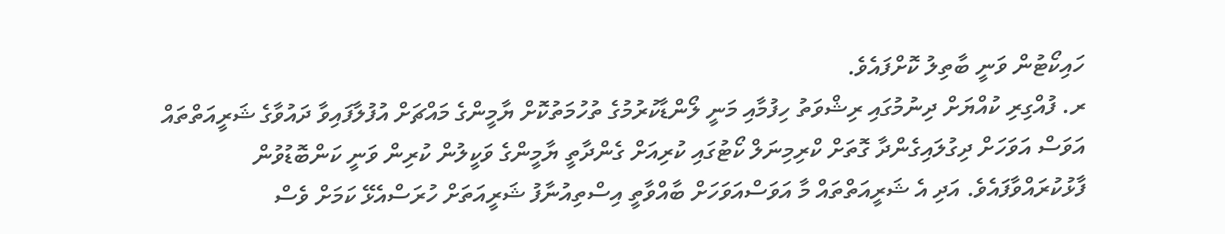ހައިކޯޓުން ވަނީ ބާތިލު ކޮށްފައެވެ.
ރ. ފުއްގިރި ކުއްޔަށް ދިނުމުގައި ރިޝްވަތު ހިފުމާއި މަނީ ލޯންޑާކުރުމުގެ ތުހުމަތުކޮށް ޔާމީންގެ މައްޗަށް އުފުލާފައިވާ ދައުވާގެ ޝަރީއަތްތައް އަވަސް އަވަހަށް ދިގުލައިގެންދާ ގޮތަށް ކްރިމިނަލް ކޯޓުގައި ކުރިއަށް ގެންދާތީ ޔާމީންގެ ވަކީލުން ކުރިން ވަނީ ކަންބޮޑުވުން ފާޅުކުރައްވާފައެވެ. އަދި އެ ޝަރީއަތްތައް މާ އަވަސްއަވަހަށް ބާއްވާތީ އިސްތިއުނާފު ޝަރީއަތަށް ހުރަސްއެޅޭ ކަމަށް ވެސް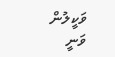ވަކީލުން ވަނީ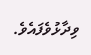ވިދާޅުވެފައެވެ.